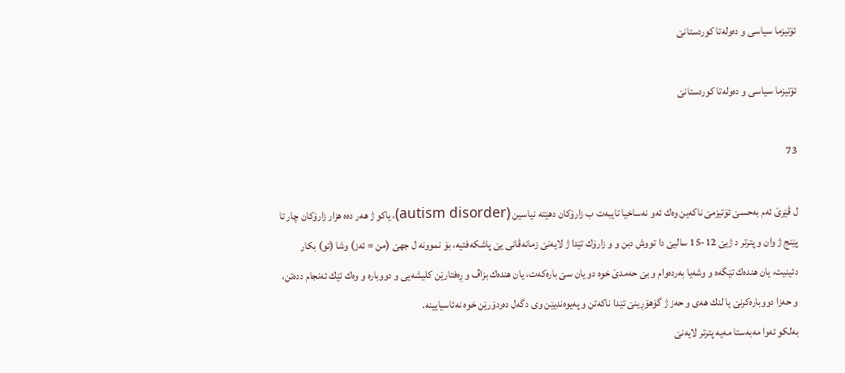ئۆتیزما سیاسى و ده‌وله‌تا كوردستانێ

ئۆتیزما سیاسى و ده‌وله‌تا كوردستانێ

73

ل ڤێرێ ئه‌م به‌حسێ ئۆتیزمێ ناكه‌ین وه‌ك ئه‌و نه‌ساخیا تایبه‌ت ب زارۆكان دهێته‌ نیاسین (autism disorder)، یاكو ژ هه‌ر ده‌ه هزار زارۆكان چار تا پێنج ژ وان و پترتر د ژیێ 12-15 سالیێ دا تووش دبن و و زارۆك تێدا ژ لایه‌نێ زمانه‌ڤانى یێ پاشكه‌فتیه‌، بۆ نموونه‌ ل جهێ (من = ئه‌ز) وشا (تو) بكار دئینیت، یان هنده‌ك تێگه‌ه و وشه‌یا به‌رده‌وام و بێ حه‌مدێ خوه‌ دو یان سێ باره‌كه‌ت، یان هنده‌ك بزاڤ و ڕه‌فتارێن كلیشه‌یى و دووباره‌ و وه‌ك ئێك ئه‌نجام دده‌تن، و حه‌زا دووباره‌كرنێ یا لنك هه‌ى و حه‌ز ژ گۆهۆڕینێ تێدا ناكه‌تن و په‌یوه‌ندیێن وى دگه‌ل ده‌ردۆرێن خوه‌ نه‌ئاسیایینه‌.
به‌لكو ئه‌وا مه‌به‌ستا مه‌یه‌ پترتر لایه‌نێ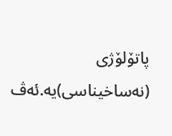پاتۆلۆژى (نه‌ساخیناسى)یه‌.ئه‌ڤ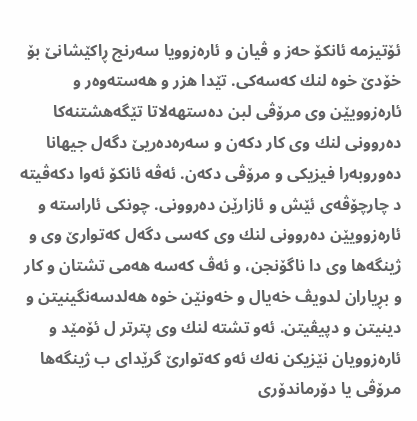ئۆتیزمه‌ ئانكۆ حه‌ز و ڤیان و ئاره‌زوویا سه‌رنج ڕاكێشانێ بۆ خۆدێ خوه‌ لنك كه‌سه‌كى. تێدا هزر و هه‌سته‌وه‌ر و ئاره‌زوویێن وى مرۆڤى لبن ده‌ستهه‌لاتا تێگه‌هشتنه‌كا ده‌روونى لنك وى كار دكه‌ن و سه‌ره‌ده‌ریێ دگه‌ل جیهانا ده‌وروبه‌را فیزیكى و مرۆڤى دكه‌ن. ئه‌ڤه‌ ئانكۆ ئه‌وا دكه‌ڤیته‌ د چارچۆڤه‌ى ئێش و ئازارێن ده‌روونى. چونكى ئاراسته‌ و ئاره‌زوویێن ده‌روونى لنك وى كه‌سى دگه‌ل كه‌توارێ وى و ژینگه‌ها وى دا ناگۆنجن، و ئه‌ڤ كه‌سه‌ هه‌مى تشتان و كار و بڕیاران لدویڤ خه‌یال و خه‌ونێن خوه‌ هه‌لدسه‌نگینیتن و دینیتن و دپیڤیتن. ئه‌و تشته‌ لنك وى پترتر ل ئۆمێد و ئاره‌زوویان نێزیكن نه‌ك ئه‌و كه‌توارێ گرێداى ب ژینگه‌ها مرۆڤى یا دۆرماندۆرى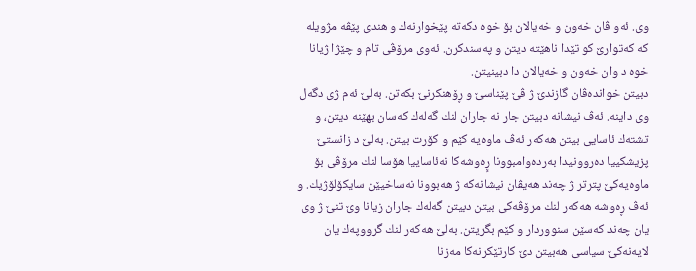وى. ئه‌و ڤان خه‌ون و خه‌یالان بۆ خوه‌ دكه‌ته‌ پێخوارنه‌ك و هندى پێڤه‌ مژویله‌ كه‌ كه‌توارێ كو تێدا ناهێته‌ دیتن و په‌سندكرن. ئه‌وى مرۆڤى تام و چێژا ژیانا خوه‌ د وان خه‌ون و خه‌یالان دا دبینیتن.
دبیتن خوانده‌ڤان گازندێ ژ ڤێ پێناسێ و ڕۆهنكرنێ بكه‌تن. به‌لێ ئه‌م ژى دگه‌ل وى داینه‌. ئه‌ڤ نیشانه‌ دبیتن جار نه‌ جاران لنك گه‌له‌ك كه‌سان بهێنه‌ دیتن، و تشته‌ك ئاسایى بیتن هه‌كه‌ر ئه‌ڤ ماوه‌یه‌ كێم و كۆرت بیتن. به‌لێ د زانستێ پزیشكییا ده‌روونیدا به‌رده‌وامبوونا ڕِه‌وشه‌كا نه‌ئاساییا هۆسا لنك مرۆڤى بۆ ماوه‌یه‌كێ پترتر ژ چه‌ند هه‌یڤان نیشانه‌كه‌ ژ هه‌بوونا نه‌ساخیێن سایكۆلۆژیك. و ئه‌ڤ ڕه‌وشه‌ هه‌كه‌ر لنك مرۆڤه‌كى بیتن دبیتن گه‌له‌ك جاران زیانا وێ تنێ ژ وى یان چه‌ند كه‌سێن سنووردار و كێم بگریتن. به‌لێ هه‌كه‌ر لنك گرووپه‌ك یان لایه‌نه‌كێ سیاسى هه‌بیتن دێ كارتێكرنه‌كا مه‌زنا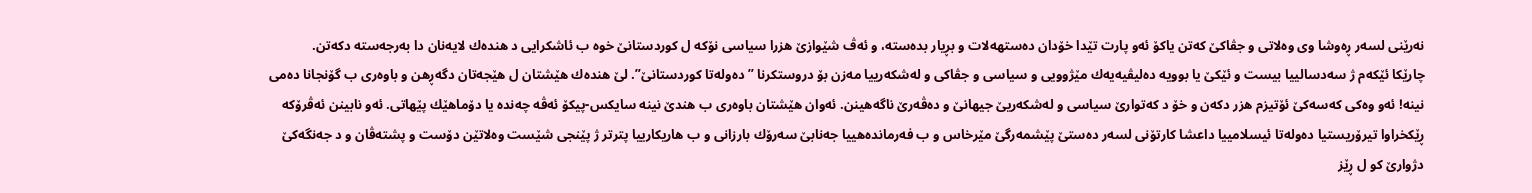نه‌رێنى لسه‌ر ڕه‌وشا وى وه‌لاتى و جڤاكێ كه‌تن یاكۆ ئه‌و پارت تێدا خۆدان ده‌ستهه‌لات و بڕیار بده‌سته‌، و ئه‌ڤ شێوازێ هزرا سیاسى نۆكه‌ ل كوردستانێ خوه‌ ب ئاشكرایى د هنده‌ك لایه‌نان دا به‌رجه‌سته‌ دكه‌تن.
چارێكا ئێكه‌م ژ سه‌دسالییا بیست و ئێكێ یا بوویه‌ ده‌لیڤیه‌یه‌ك مێژوویى و سیاسى و جڤاكى و له‌شكه‌رییا مه‌زن بۆ دروستكرنا ” ده‌وله‌تا كوردستانێ”. لێ هنده‌ك هێشتان ل هێجه‌تان دگه‌ڕهن و باوه‌رى ب گۆنجانا ده‌مى نینه‌! ئه‌و وه‌كى كه‌سه‌كێ ئۆتیزم هزر دكه‌ن و خۆ د كه‌توارێ سیاسى و له‌شكه‌ریێ جیهانێ و ده‌ڤه‌رێ ناگه‌هینن. ئه‌وان هێشتان باوه‌رى ب هندێ نینه‌ سایكس-پیكۆ ئه‌ڤه‌ چه‌نده‌ یا دۆماهێك پێهاتى. ئه‌و نابینن ئه‌ڤرۆكه‌ ڕێكخراوا تیرۆریستیا ده‌وله‌تا ئیسلامییا داعشا كارتۆنى لسه‌ر ده‌ستێ پێشمه‌رگێ مێرخاس و ب فه‌رمانده‌هییا جه‌نابێ سه‌رۆك بارزانى و ب هاریكارییا پترتر ژ پێنجى شێست وه‌لاتێن دۆست و پشته‌ڤان و د جه‌نگه‌كێ دژوارێ كو ل ڕێز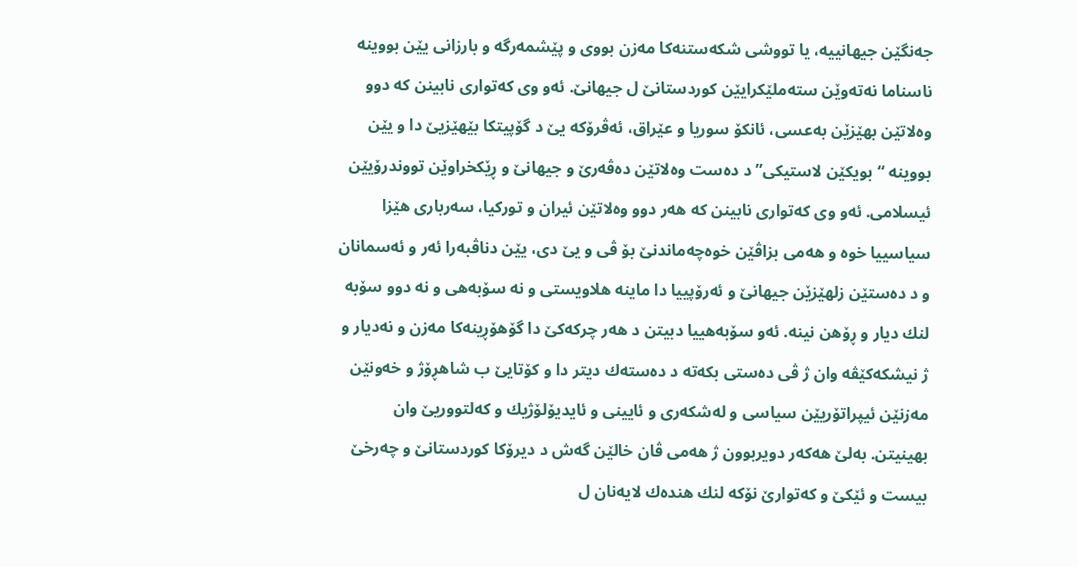جه‌نگێن جیهانییه‌، یا تووشى شكه‌ستنه‌كا مه‌زن بووى و پێشمه‌رگه‌ و بارزانى یێن بووینه‌ ناسناما نه‌ته‌وێن سته‌ملێكرایێن كوردستانێ ل جیهانێ. ئه‌و وى كه‌توارى نابینن كه‌ دوو وه‌لاتێن بهێزێن به‌عسى، ئانكۆ سوریا و عێراق، ئه‌ڤرۆكه‌ یێ د گۆپیتكا بێهێزیێ دا و یێن بووینه‌ “بویكێن لاستیكى” د ده‌ست وه‌لاتێن ده‌ڤه‌رێ و جیهانێ و ڕێكخراوێن تووندرۆیێن ئیسلامى. ئه‌و وى كه‌توارى نابینن كه‌ هه‌ر دوو وه‌لاتێن ئیران و توركیا، سه‌ربارى هێزا سیاسییا خوه‌ و هه‌مى بزاڤێن خوه‌چه‌ماندنێ بۆ ڤى و یێ دى، یێن دناڤبه‌را ئه‌ر و ئه‌سمانان و د ده‌ستێن زلهێزێن جیهانێ و ئه‌رۆپییا دا ماینه‌ هلاویستى و نه‌ سۆبه‌هى و نه‌ دوو سۆبه‌ لنك دیار و ڕۆهن نینه‌. ئه‌و سۆبه‌هییا دبیتن د هه‌ر چركه‌كێ دا گۆهۆڕینه‌كا مه‌زن و نه‌دیار و ژ نیشكه‌كێڤه‌ وان ژ ڤى ده‌ستى بكه‌ته‌ د ده‌سته‌ك دیتر دا و كۆتایێ ب شاهڕۆژ و خه‌ونێن مه‌زنێن ئیپراتۆریێن سیاسى و له‌شكه‌رى و ئایینى و ئایدیۆلۆژیك و كه‌لتووریێ وان بهینیتن. به‌لێ هه‌كه‌ر دویربوون ژ هه‌مى ڤان خالێن گه‌ش د دیرۆكا كوردستانێ و چه‌رخێ بیست و ئێكێ و كه‌توارێ نۆكه‌ لنك هنده‌ك لایه‌نان ل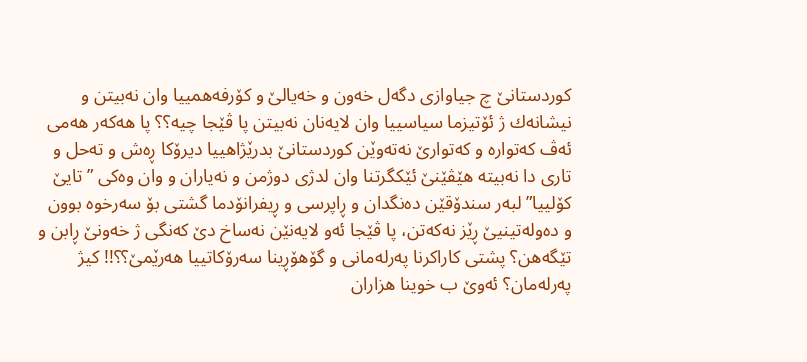كوردستانێ چ جیاوازى دگه‌ل خه‌ون و خه‌یالێ و كۆرفه‌همییا وان نه‌بیتن و نیشانه‌ك ژ ئۆتیزما سیاسییا وان لایه‌نان نه‌بیتن پا ڤێجا چیه‌؟؟ پا هه‌كه‌ر هه‌مى ئه‌ڤ كه‌تواره‌ و كه‌توارێ نه‌ته‌وێن كوردستانێ بدرێژاهییا دیرۆكا ڕه‌ش و ته‌حل و تارى دا نه‌بیته‌ هێڤێنێ ئێكگرتنا وان لدژى دوژمن و نه‌یاران و وان وه‌كى ” تایێ كۆلییا” لبه‌ر سندۆقێن ده‌نگدان و ڕاپرسى و ڕیفرانۆدما گشتى بۆ سه‌رخوه‌ بوون و ده‌وله‌تینیێ ڕێز نه‌كه‌تن، پا ڤێجا ئه‌و لایه‌نێن نه‌ساخ دێ كه‌نگى ژ خه‌ونێ ڕابن و تێگه‌هن؟ پشتى كاراكرنا په‌رله‌مانى و گۆهۆڕینا سه‌رۆكاتییا هه‌رێمێ؟؟!! كیژ په‌رله‌مان؟ ئه‌وێ ب خوینا هزاران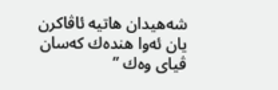شه‌هیدان هاتیه‌ ئاڤاكرن یان ئه‌وا هنده‌ك كه‌سان ڤیاى وه‌ك ”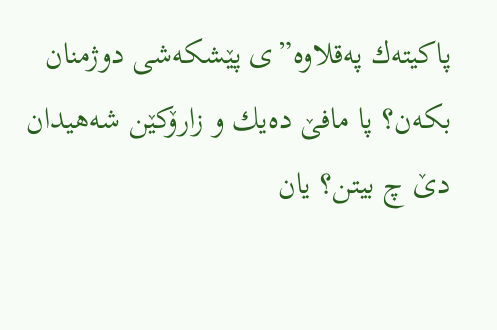پاكیته‌ك په‌قلاوه‌”ى پێشكه‌شى دوژمنان بكه‌ن؟ پا مافێ ده‌یك و زارۆكێن شه‌هیدان دێ چ بیتن؟ یان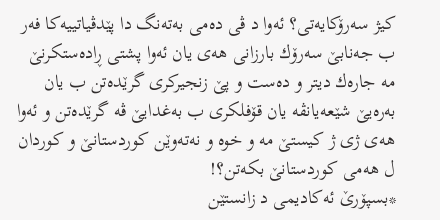كیژ سه‌رۆكایه‌تى؟ ئه‌وا د ڤى ده‌مى به‌ته‌نگ دا پێدڤیاتییه‌كا فه‌ر ب جه‌نابێ سه‌رۆك بارزانى هه‌ى یان ئه‌وا پشتى ڕاده‌ستكرنێ مه‌ جاره‌ك دیتر و ده‌ست و پێ زنجیركرى گرێده‌تن ب یان به‌ره‌یێ شێعه‌یانڤه‌ یان قۆفلكرى ب به‌غدایێ ڤه‌ گرێده‌تن و ئه‌وا هه‌ى ژى ژ كیستێ مه‌ و خوه‌ و نه‌ته‌وێن كوردستانێ و كوردان ل هه‌مى كوردستانێ بكه‌تن؟!
*بسپۆرێ ئه‌كادیمى د زانستێن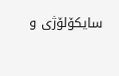سایكۆلۆژى و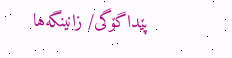پێداگۆگى/ زانینگه‌ها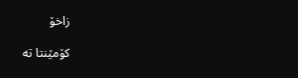زاخۆ

کۆمێنتا تە